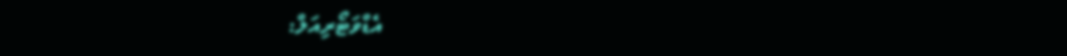އެޑްވަޓޯރިއަލް: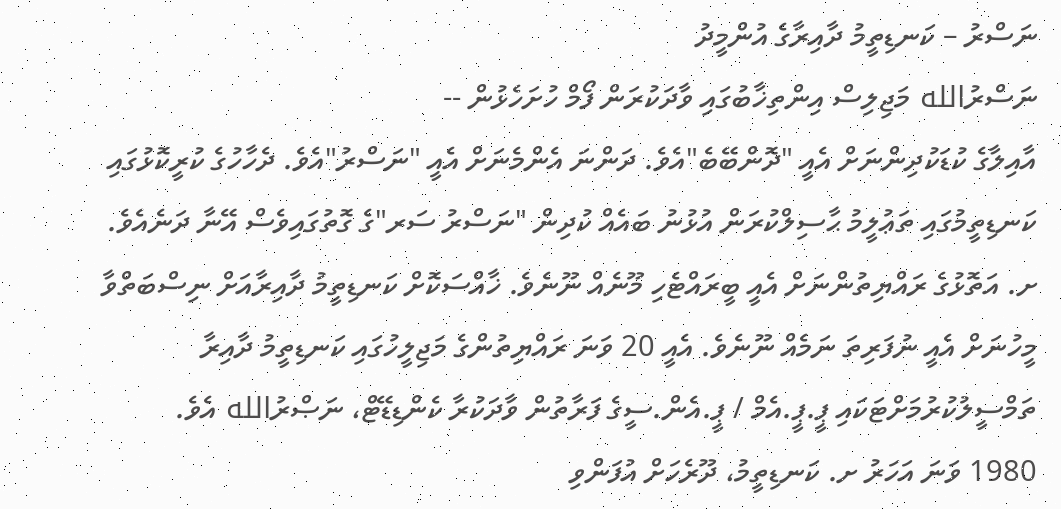ނަސްރު – ކަނޑިތީމު ދާއިރާގެ އުންމީދު
ނަސްރުالله މަޖިލިސް އިންތިޚާބުގައި ވާދަކުރަން ފޯމް ހުށަހެޅުން --
އާއިލާގެ ކުޑަކުދިންނަށް އެއީ "ދޮންބޭބެ"އެވެ. ދަންނަ އެންމެނަށް އެއީ "ނަސްރު"އެވެ. ދެހާހުގެ ކުރީކޮޅުގައި ކަނޑިތީމުގައި ތަޢުލީމު ޙާސިލްކުރަން އުޅުނު ބައެއް ކުދިން "ނަސްރު ސަރ"ގެ ގޮތުގައިވެސް އޭނާ ދަނެއެވެ. ށ. އަތޮޅުގެ ރައްޔިތުންނަށް އެއީ ބީރައްޓެހި މޫނެއް ނޫނެވެ. ޚާއްސަކޮށް ކަނޑިތީމު ދާއިރާއަށް ނިސްބަތްވާ މީހުނަށް އެއީ ނުފަރިތަ ނަމެއް ނޫނެވެ. އެއީ 20 ވަނަ ރައްޔިތުންގެ މަޖިލީހުގައި ކަނޑިތީމު ދާއިރާ ތަމްސީލުކުރުމަށްޓަކައި ޕީ.ޕީ.އެމް / ޕީ.އެން.ސީގެ ފަރާތުން ވާދަކުރާ ކެންޑިޑޭޓް، ނަޞްރުالله އެވެ.
1980 ވަނަ އަހަރު ށ. ކަނޑިތީމު، ދޫރެހަށް އުފަންވި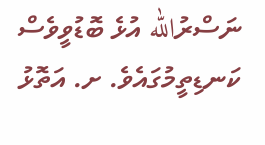ނަސްރުالله އުޅެ ބޮޑުވީވެސް ކަނޑިތީމުގައެވެ. ށ. އަތޮޅު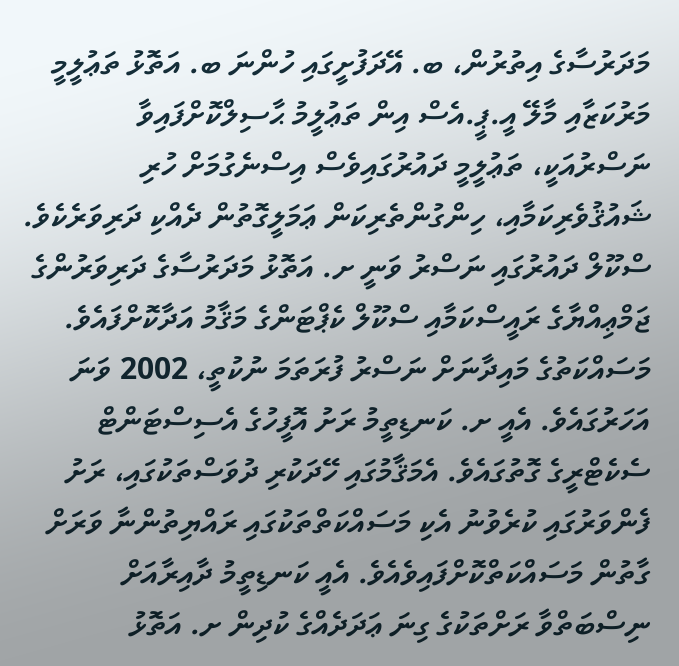މަދަރުސާގެ އިތުރުން، ބ. އޭދަފުށީގައި ހުންނަ ބ. އަތޮޅު ތަޢުލީމީ މަރުކަޒާއި މާލޭ އީ.ޕީ.އެސް އިން ތަޢުލީމު ޙާސިލްކޮށްފައިވާ ނަސްރުއަކީ، ތަޢުލީމީ ދައުރުގައިވެސް އިސްނެގުމަށް ހުރި ޝައުޤުވެރިކަމާއި، ހިންގުންތެރިކަން ޢަމަލީގޮތުން ދެއްކި ދަރިވަރެކެވެ. ސްކޫލް ދައުރުގައި ނަސްރު ވަނީ ށ. އަތޮޅު މަދަރުސާގެ ދަރިވަރުންގެ ޖަމްޢިއްޔާގެ ރައީސްކަމާއި ސްކޫލް ކެޕްޓަންގެ މަޤާމު އަދާކޮށްފައެވެ.
މަސައްކަތުގެ މައިދާނަށް ނަސްރު ފުރަތަމަ ނުކުތީ، 2002 ވަނަ އަހަރުގައެވެ. އެއީ ށ. ކަނޑިތީމު ރަށު އޮފީހުގެ އެސިސްޓަންޓް ސެކެޓްރީގެ ގޮތުގައެވެ. އެމަޤާމުގައި ހޭދަކުރި ދުވަސްތަކުގައި، ރަށު ފެންވަރުގައި ކުރެވުނު އެކި މަސައްކަތްތަކުގައި ރައްޔިތުންނާ ވަރަށް ގާތުން މަސައްކަތްކޮށްފައިވެއެވެ. އެއީ ކަނޑިތީމު ދާއިރާއަށް ނިސްބަތްވާ ރަށްތަކުގެ ގިނަ ޢަދަދެއްގެ ކުދިން ށ. އަތޮޅު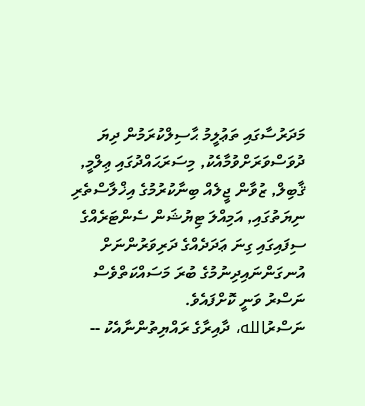މަދަރުސާގައި ތަޢުލީމު ޙާސިލްކުރަމުން ދިޔަ ދުވަސްވަރަށްވުމާއެކު, މިސަރަޙައްދުގައި ޢިލްމީ, ޤާބިލް, ޒުވާން ޖީލެއް ބިނާކުރުމުގެ އިޚްލާސްތެރި ނިޔަތުގައި, އަމިއްލަ ޓިޔުޝަން ސެންޓަރެއްގެ ސިފައިގައި ގިނަ ޢަދަދެއްގެ ދަރިވަރުންނަށް އުނގަންނައިދިނުމުގެ ބުރަ މަސައްކަތްވެސް ނަސްރު ވަނީ ކޮށްފައެވެ.
ނަސްރުالله، ދާއިރާގެ ރައްޔިތުންނާއެކު --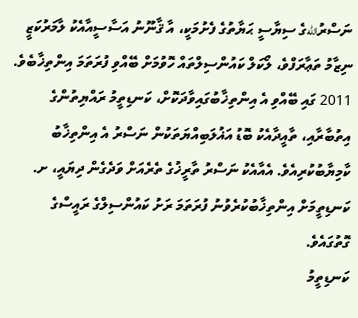ނަސްރުاللهގެ ސިޔާސީ ޙަޔާތުގެ ފެށުމަކީ، އާ ޤާނޫނު އަސާސީއާއެކު ލާމަރުކަޒީ ނިޒާމު ތަޢާރަފްވެ، ލޯކަލް ކައުންސިލްތައް ހޮވުމަށް ބޭއްވި ފުރަތަމަ އިންތިޚާބެވެ. 2011 ގައި ބޭއްވި އެ އިންތިޚާބުގައިވާދަކޮށް، ކަނޑިތީމު ރައްޔިތުންގެ އިތުބާރާއި، ތާއީދާއެކު ބޮޑު އަޣުލަބިއްޔަތަކުން ނަސްރު އެ އިންތިޚާބު ކާމިޔާބުކުރިއެވެ. އެއާއެކު ނަސްރު ތާރީޚުގެ ތެރެއަށް ވަދެގެން ދިޔައީ، ށ. ކަނޑިތީމަށް އިންތިޚާބުކުރެވުނު ފުރަތަމަ ރަށު ކައުންސިލްގެ ރައީސްގެ ގޮތުގައެވެ.
ކަނޑިތީމު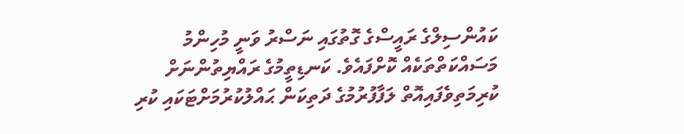ކައުންސިލްގެ ރައީސްގެ ގޮތުގައި ނަސްރު ވަނީ މުހިންމު މަސައްކަތްތަކެއް ކޮށްފައެވެ. ކަނޑިތީމުގެ ރައްޔިތުންނަށް ކުރިމަތިވެފައިއޮތް ލަފާފުރުމުގެ ދަތިކަން ޙައްލުކުރުމަށްޓަކައި ކުރި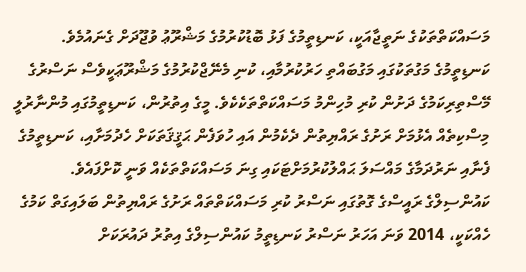މަސައްކަތްތަކުގެ ނަތީޖާއަކީ، ކަނޑިތީމުގެ ފަޅު ބޮޑުކުރުމުގެ މަޝްރޫޢު ވުޖޫދަށް ގެނައުމެވެ. ކަނޑިތީމުގެ މަގުތަކުގައި މަގުބައްތި ހަރުކުރުމާއި، ކުނި މެނޭޖްކުރުމުގެ މަޝްރޫޢަކީވެސް ނަސްރުގެ މޭސްތިރިކަމުގެ ދަށުން ކުރި މުހިންމު މަސައްކަތްތަކެކެވެ. މީގެ އިތުރުން، ކަނޑިތީމުގައި މުންނާރުލީ މިސްކިތެއް އެޅުމަށް ރަށުގެ ރައްޔިތުން ދެކެމުން އައި ހުވަފެން ޙަޤީޤަތަކަށް ހެދުމަށާއި، ކަނޑިތީމުގެ ފެނާއި ނަރުދަމާގެ މައްސަލަ ޙައްލުކުރުމަށްޓަކައި ގިނަ މަސައްކަތްތަކެއް ވަނީ ކޮށްފައެވެ. ކައުންސިލްގެ ރައީސްގެ ގޮތުގައި ނަސްރު ކުރި މަސައްކަތްތައް ރަށުގެ ރައްޔިތުން ބަލައިގަތް ކަމުގެ ހެއްކަކީ، 2014 ވަނަ އަހަރު ނަސްރު ކަނޑިތީމު ކައުންސިލްގެ އިތުރު ދައުރަކަށް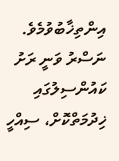އިންތިޚާބުވުމެވެ.
ނަސްރު ވަނީ ރަށު ކައުންސިލުގައި ޚިދުމަތްކޮށް، ސިއްހީ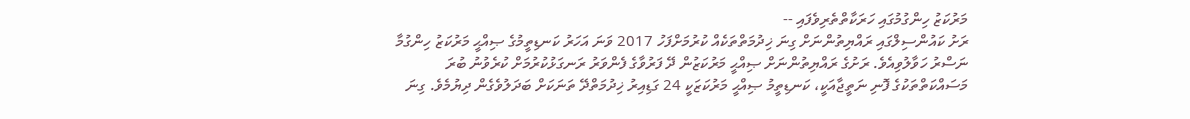މަރުކަޒު ހިންގުމުގައި ހަރަކާތްތެރިވެފައި --
ރަށު ކައުންސިލްގައި ރައްޔިތުންނަށް ގިނަ ޚިދުމަތްތަކެއް ކުރުމަށްފަހު 2017 ވަނަ އަހަރު ކަނޑިތީމުގެ ޞިއްޙީ މަރުކަޒު ހިންގުމާ ނަސްރު ހަވާލުވިއެވެ. ރަށުގެ ރައްޔިތުންނަށް ޞިއްޙީ މަރުކަޒުން ދޭ ފަރުވާގެ ފެންވަރު ރަނގަޅުކުރުމަށް ކުރެވުނު ބުރަ މަސައްކަތްތަކުގެ ފޮނި ނަތީޖާއަކީ، ކަނޑިތީމު ޞިއްޙީ މަރުކަޒަކީ 24 ގަޑިއިރު ޚިދުމަތްދޭ ތަނަކަށް ބަދަލުވެގެން ދިޔުމެވެ. ގިނަ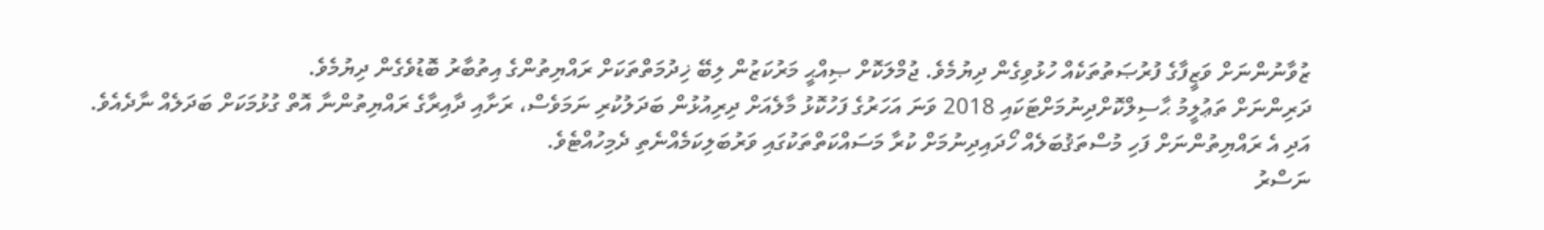ޒުވާނުންނަށް ވަޒީފާގެ ފުރުޞަތުތަކެއް ހުޅުވިގެން ދިޔުމެވެ. ޖުމްލަކޮށް ޞިއްޙީ މަރުކަޒުން ލިބޭ ޚިދުމަތްތަކަށް ރައްޔިތުންގެ އިތުބާރު ބޮޑުވެގެން ދިޔުމެވެ.
ދަރިންނަށް ތަޢުލީމު ޙާސިލްކޮށްދިނުމަށްޓަކައި 2018 ވަނަ އަހަރުގެ ފަހުކޮޅު މާލެއަށް ދިރިއުޅުން ބަދަލުކުރި ނަމަވެސް، ރަށާއި ދާއިރާގެ ރައްޔިތުންނާ އޮތް ގުޅުމަކަށް ބަދަލެއް ނާދެއެވެ. އަދި އެ ރައްޔިތުންނަށް ފަހި މުސްތަޤުބަލެއް ހޯދައިދިނުމަށް ކުރާ މަސައްކަތްތަކުގައި ވަރުބަލިކަމެއްނެތި ދެމިހުއްޓެވެ.
ނަސްރު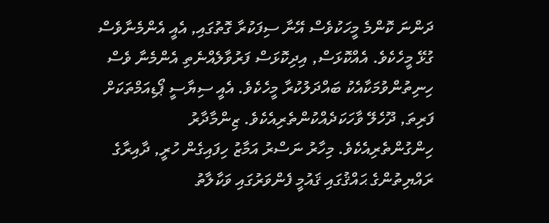ދަންނަ ކޮންމެ މީހަކުވެސް އޭނާ ސިފަކުރާ ގޮތުގައި, އެއީ އެންމެނާވެސް ގުޅޭ މީހެކެވެ. އެއްކޮޅަސް, އިދިކޮޅަސް ފަރުވާލެއްނެތި އެންމެނާ ވެސް ހިނިތުންވުމަކާއެކު ބައްދަލުކުރާ މީހެކެވެ. އެއީ ސިޔާސީ ޕޯޑިއަމްތަކަށް ފަރިތަ, ދޫހެލޭ ވާހަކަދެއްކުންތެރިއެކެވެ. ޒިންމާދާރު ހިންގުންތެރިއެކެވެ. މިހާރު ނަސްރު އަމާޒު ހިފައިގެން ހުރީ, ދާއިރާގެ ރައްޔިތުންގެ ޙައްޤުގައި ޤައުމީ ފެންވަރުގައި ވަކާލާތު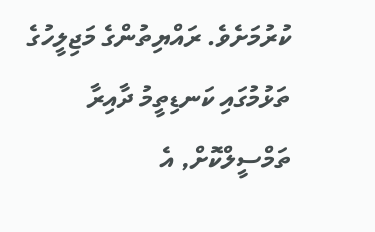ކުރުމަށެވެ. ރައްޔިތުންގެ މަޖިލީހުގެ ތަޅުމުގައި ކަނޑިތީމު ދާއިރާ ތަމްސީލްކޮށް, އެ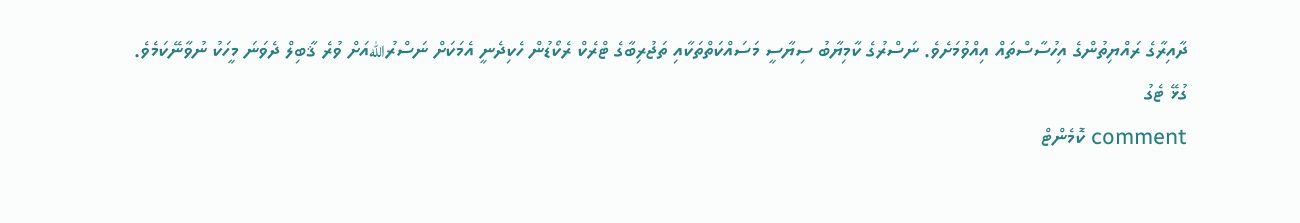ދާއިރާގެ ރައްޔިތުންގެ އިހުސާސްތައް އިއްވުމަށެވެ. ނަސްރުގެ ކާމިޔާބު ސިޔާސީ މަސައްކަތްތަކާއި ތަޖުރިބާގެ ޓްރެކް ރެކޯޑުން ހެކިދެނީ އެމަކަށް ނަސްރުاللهއަށް ވުރެ ޤާބިލް ދެވަނަ މީހަކު ނުވާނޭކަމެވެ.
ގުޅޭ ޓެގު
comment ކޮމެންޓް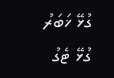ގުޅޭ ޚަބަރު
ގުޅޭ ޓެގު